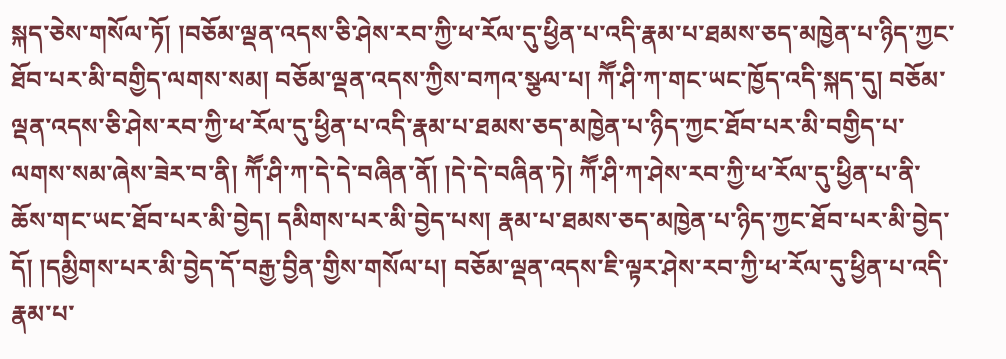སྐད་ཅེས་གསོལ་ཏོ། །བཅོམ་ལྡན་འདས་ཅི་ཤེས་རབ་ཀྱི་ཕ་རོལ་དུ་ཕྱིན་པ་འདི་རྣམ་པ་ཐམས་ཅད་མཁྱེན་པ་ཉིད་ཀྱང་ཐོབ་པར་མི་བགྱིད་ལགས་སམ། བཅོམ་ལྡན་འདས་ཀྱིས་བཀའ་སྩལ་པ། ཀཽ་ཤི་ཀ་གང་ཡང་ཁྱོད་འདི་སྐད་དུ། བཅོམ་ལྡན་འདས་ཅི་ཤེས་རབ་ཀྱི་ཕ་རོལ་དུ་ཕྱིན་པ་འདི་རྣམ་པ་ཐམས་ཅད་མཁྱེན་པ་ཉིད་ཀྱང་ཐོབ་པར་མི་བགྱིད་པ་ལགས་སམ་ཞེས་ཟེར་བ་ནི། ཀཽ་ཤི་ཀ་དེ་དེ་བཞིན་ནོ། །དེ་དེ་བཞིན་ཏེ། ཀཽ་ཤི་ཀ་ཤེས་རབ་ཀྱི་ཕ་རོལ་དུ་ཕྱིན་པ་ནི་ཆོས་གང་ཡང་ཐོབ་པར་མི་བྱེད། དམིགས་པར་མི་བྱེད་པས། རྣམ་པ་ཐམས་ཅད་མཁྱེན་པ་ཉིད་ཀྱང་ཐོབ་པར་མི་བྱེད་དོ། །དམྱིགས་པར་མི་བྱེད་དོ་བརྒྱ་བྱིན་གྱིས་གསོལ་པ། བཅོམ་ལྡན་འདས་ཇི་ལྟར་ཤེས་རབ་ཀྱི་ཕ་རོལ་དུ་ཕྱིན་པ་འདི་རྣམ་པ་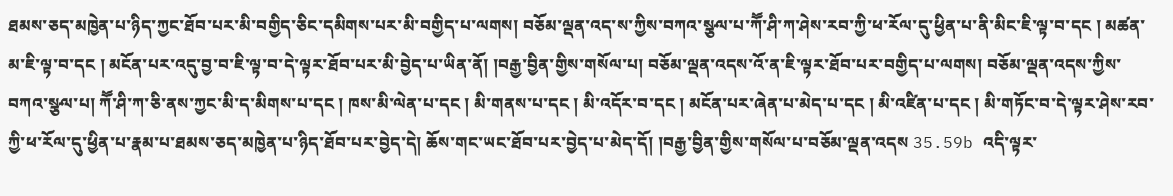ཐམས་ཅད་མཁྱེན་པ་ཉིད་ཀྱང་ཐོབ་པར་མི་བགྱིད་ཅིང་དམིགས་པར་མི་བགྱིད་པ་ལགས། བཅོམ་ལྡན་འད་ས་ཀྱིས་བཀའ་སྩལ་པ་ཀཽ་ཤི་ཀ་ཤེས་རབ་ཀྱི་ཕ་རོལ་དུ་ཕྱིན་པ་ནི་མིང་ཇི་ལྟ་བ་དང ། མཚན་མ་ཇི་ལྟ་བ་དང ། མངོན་པར་འདུ་བྱ་བ་ཇི་ལྟ་བ་དེ་ལྟར་ཐོབ་པར་མི་བྱེད་པ་ཡིན་ནོ། །བརྒྱ་བྱིན་གྱིས་གསོལ་པ། བཅོམ་ལྡན་འདས་འོ་ན་ཇི་ལྟར་ཐོབ་པར་བགྱིད་པ་ལགས། བཅོམ་ལྡན་འདས་ཀྱིས་བཀའ་སྩལ་པ། ཀཽ་ཤི་ཀ་ཅི་ནས་ཀྱང་མི་ད་མིགས་པ་དང ། ཁས་མི་ལེན་པ་དང ། མི་གནས་པ་དང ། མི་འདོར་བ་དང ། མངོན་པར་ཞེན་པ་མེད་པ་དང ། མི་འཛིན་པ་དང ། མི་གཏོང་བ་དེ་ལྟར་ཤེས་རབ་ཀྱི་ཕ་རོལ་དུ་ཕྱིན་པ་རྣམ་པ་ཐམས་ཅད་མཁྱེན་པ་ཉིད་ཐོབ་པར་བྱེད་དེ། ཆོས་གང་ཡང་ཐོབ་པར་བྱེད་པ་མེད་དོ། །བརྒྱ་བྱིན་གྱིས་གསོལ་པ་བཅོམ་ལྡན་འདས 35.59b འདི་ལྟར་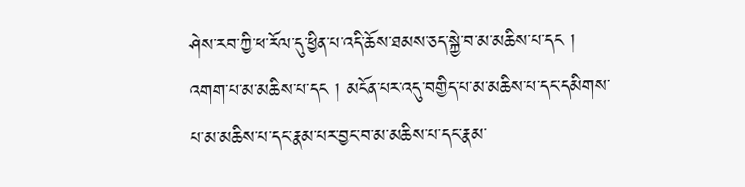ཤེས་རབ་ཀྱི་ཕ་རོལ་དུ་ཕྱིན་པ་འདི་ཆོས་ཐམས་ཅད་སྐྱེ་བ་མ་མཆིས་པ་དང ། འགག་པ་མ་མཆིས་པ་དང ། མངོན་པར་འདུ་བགྱིད་པ་མ་མཆིས་པ་དང་དམིགས་པ་མ་མཆིས་པ་དང་རྣམ་པར་བྱང་བ་མ་མཆིས་པ་དང་རྣམ་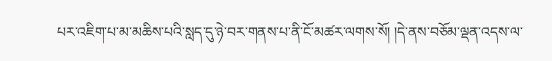པར་འཇིག་པ་མ་མཆིས་པའི་སླད་དུ་ཉེ་བར་གནས་པ་ནི་ངོ་མཚར་ལགས་སོ། །དེ་ནས་བཅོམ་ལྡན་འདས་ལ་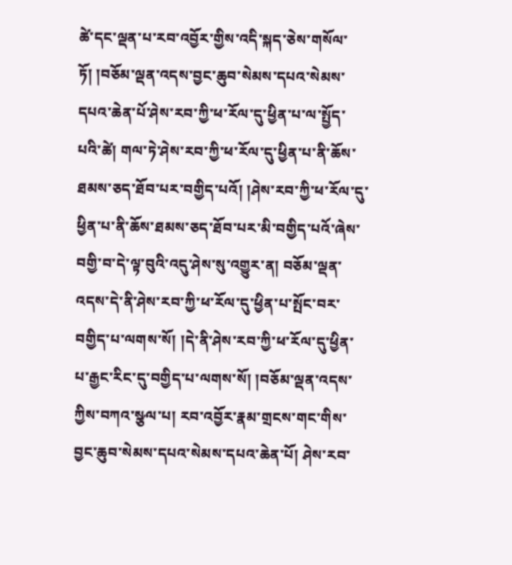ཚེ་དང་ལྡན་པ་རབ་འབྱོར་གྱིས་འདི་སྐད་ཅེས་གསོལ་ཏོ། །བཅོམ་ལྡན་འདས་བྱང་ཆུབ་སེམས་དཔའ་སེམས་དཔའ་ཆེན་པོ་ཤེས་རབ་ཀྱི་ཕ་རོལ་དུ་ཕྱིན་པ་ལ་སྤྱོད་པའི་ཚེ། གལ་ཏེ་ཤེས་རབ་ཀྱི་ཕ་རོལ་དུ་ཕྱིན་པ་ནི་ཆོས་ཐམས་ཅད་ཐོབ་པར་བགྱིད་པའོ། །ཤེས་རབ་ཀྱི་ཕ་རོལ་དུ་ཕྱིན་པ་ནི་ཆོས་ཐམས་ཅད་ཐོབ་པར་མི་བགྱིད་པའོ་ཞེས་བགྱི་བ་དེ་ལྟ་བུའི་འདུ་ཤེས་སུ་འགྱུར་ན། བཅོམ་ལྡན་འདས་དེ་ནི་ཤེས་རབ་ཀྱི་ཕ་རོལ་དུ་ཕྱིན་པ་སྤོང་བར་བགྱིད་པ་ལགས་སོ། །དེ་ནི་ཤེས་རབ་ཀྱི་ཕ་རོལ་དུ་ཕྱིན་པ་རྒྱང་རིང་དུ་བགྱིད་པ་ལགས་སོ། །བཅོམ་ལྡན་འདས་ཀྱིས་བཀའ་སྩལ་པ། རབ་འབྱོར་རྣམ་གྲངས་གང་གིས་བྱང་ཆུབ་སེམས་དཔའ་སེམས་དཔའ་ཆེན་པོ། ཤེས་རབ་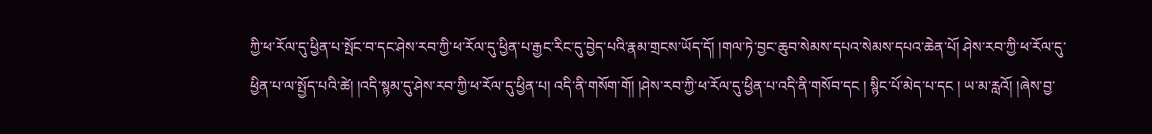ཀྱི་ཕ་རོལ་དུ་ཕྱིན་པ་སྤོང་བ་དང་ཤེས་རབ་ཀྱི་ཕ་རོལ་དུ་ཕྱིན་པ་རྒྱང་རིང་དུ་བྱེད་པའི་རྣམ་གྲངས་ཡོད་དོ། །གལ་ཏེ་བྱང་ཆུབ་སེམས་དཔའ་སེམས་དཔའ་ཆེན་པོ། ཤེས་རབ་ཀྱི་ཕ་རོལ་དུ་ཕྱིན་པ་ལ་སྤྱོད་པའི་ཚེ། །འདི་སྙམ་དུ་ཤེས་རབ་ཀྱི་ཕ་རོལ་དུ་ཕྱིན་པ། འདི་ནི་གསོག་གོ། །ཤེས་རབ་ཀྱི་ཕ་རོལ་དུ་ཕྱིན་པ་འདི་ནི་གསོབ་དང ། སྙིང་པོ་མེད་པ་དང ། ཡ་མ་རླའོ། །ཞེས་བྱ་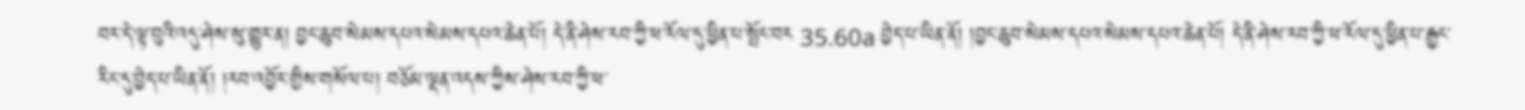བར་དེ་ལྟ་བུའི་འདུ་ཤེས་སུ་གྱུར་ན། བྱང་ཆུབ་སེམས་དཔའ་སེམས་དཔའ་ཆེན་པོ། དེ་ནི་ཤེས་རབ་ཀྱི་ཕ་རོལ་དུ་ཕྱིན་པ་སྤོང་བར 35.60a བྱེད་པ་ཡིན་ནོ། །བྱང་ཆུབ་སེམས་དཔའ་སེམས་དཔའ་ཆེན་པོ། དེ་ནི་ཤེས་རབ་ཀྱི་ཕ་རོལ་དུ་ཕྱིན་པ་རྒྱང་རིང་དུ་བྱེད་པ་ཡིན་ནོ། །རབ་འབྱོར་གྱིས་གསོལ་པ། བཅོམ་ལྡན་འདས་ཀྱིས་ཤེས་རབ་ཀྱི་ཕ་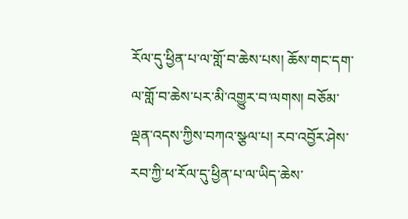རོལ་དུ་ཕྱིན་པ་ལ་གློ་བ་ཆེས་པས། ཆོས་གང་དག་ལ་གློ་བ་ཆེས་པར་མི་འགྱུར་བ་ལགས། བཅོམ་ལྡན་འདས་ཀྱིས་བཀའ་སྩལ་པ། རབ་འབྱོར་ཤེས་རབ་ཀྱི་ཕ་རོལ་དུ་ཕྱིན་པ་ལ་ཡིད་ཆེས་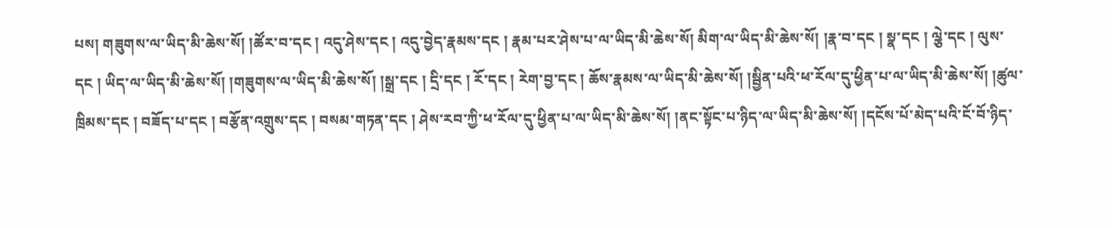པས། གཟུགས་ལ་ཡིད་མི་ཆེས་སོ། །ཚོར་བ་དང ། འདུ་ཤེས་དང ། འདུ་བྱེད་རྣམས་དང ། རྣམ་པར་ཤེས་པ་ལ་ཡིད་མི་ཆེས་སོ། མིག་ལ་ཡིད་མི་ཆེས་སོ། །རྣ་བ་དང ། སྣ་དང ། ལྕེ་དང ། ལུས་དང ། ཡིད་ལ་ཡིད་མི་ཆེས་སོ། །གཟུགས་ལ་ཡིད་མི་ཆེས་སོ། །སྒྲ་དང ། དྲི་དང ། རོ་དང ། རེག་བྱ་དང ། ཆོས་རྣམས་ལ་ཡིད་མི་ཆེས་སོ། །སྦྱིན་པའི་ཕ་རོལ་དུ་ཕྱིན་པ་ལ་ཡིད་མི་ཆེས་སོ། །ཚུལ་ཁྲིམས་དང ། བཟོད་པ་དང ། བརྩོན་འགྲུས་དང ། བསམ་གཏན་དང ། ཤེས་རབ་ཀྱི་ཕ་རོལ་དུ་ཕྱིན་པ་ལ་ཡིད་མི་ཆེས་སོ། །ནང་སྟོང་པ་ཉིད་ལ་ཡིད་མི་ཆེས་སོ། །དངོས་པོ་མེད་པའི་ངོ་བོ་ཉིད་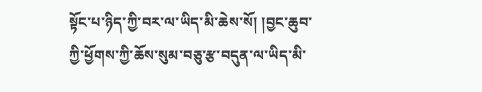སྟོང་པ་ཉིད་ཀྱི་བར་ལ་ཡིད་མི་ཆེས་སོ། །བྱང་ཆུབ་ཀྱི་ཕྱོགས་ཀྱི་ཆོས་སུམ་བཅུ་རྩ་བདུན་ལ་ཡིད་མི་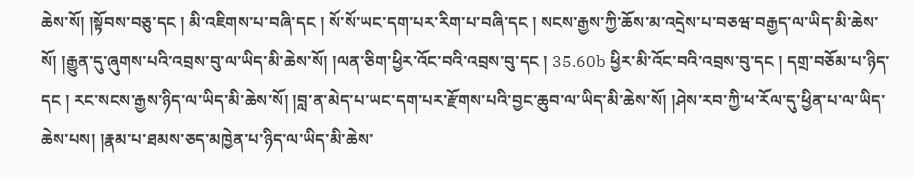ཆེས་སོ། །སྟོབས་བཅུ་དང ། མི་འཇིགས་པ་བཞི་དང ། སོ་སོ་ཡང་དག་པར་རིག་པ་བཞི་དང ། སངས་རྒྱས་ཀྱི་ཆོས་མ་འདྲེས་པ་བཅཝ་བརྒྱད་ལ་ཡིད་མི་ཆེས་སོ། །རྒྱུན་དུ་ཞུགས་པའི་འབྲས་བུ་ལ་ཡིད་མི་ཆེས་སོ། །ལན་ཅིག་ཕྱིར་འོང་བའི་འབྲས་བུ་དང ། 35.60b ཕྱིར་མི་འོང་བའི་འབྲས་བུ་དང ། དགྲ་བཅོམ་པ་ཉིད་དང ། རང་སངས་རྒྱས་ཉིད་ལ་ཡིད་མི་ཆེས་སོ། །བླ་ན་མེད་པ་ཡང་དག་པར་རྫོགས་པའི་བྱང་ཆུབ་ལ་ཡིད་མི་ཆེས་སོ། །ཤེས་རབ་ཀྱི་ཕ་རོལ་དུ་ཕྱིན་པ་ལ་ཡིད་ཆེས་པས། །རྣམ་པ་ཐམས་ཅད་མཁྱེན་པ་ཉིད་ལ་ཡིད་མི་ཆེས་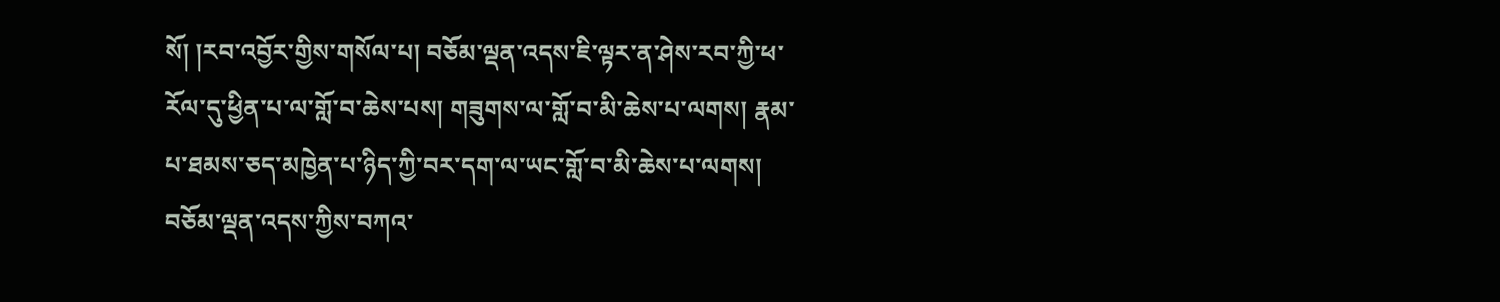སོ། །རབ་འབྱོར་གྱིས་གསོལ་པ། བཅོམ་ལྡན་འདས་ཇི་ལྟར་ན་ཤེས་རབ་ཀྱི་ཕ་རོལ་དུ་ཕྱིན་པ་ལ་གློ་བ་ཆེས་པས། གཟུགས་ལ་གློ་བ་མི་ཆེས་པ་ལགས། རྣམ་པ་ཐམས་ཅད་མཁྱེན་པ་ཉིད་ཀྱི་བར་དག་ལ་ཡང་གློ་བ་མི་ཆེས་པ་ལགས། བཅོམ་ལྡན་འདས་ཀྱིས་བཀའ་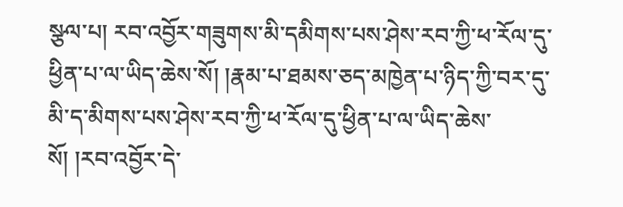སྩལ་པ། རབ་འབྱོར་གཟུགས་མི་དམིགས་པས་ཤེས་རབ་ཀྱི་ཕ་རོལ་དུ་ཕྱིན་པ་ལ་ཡིད་ཆེས་སོ། །རྣམ་པ་ཐམས་ཅད་མཁྱེན་པ་ཉིད་ཀྱི་བར་དུ་མི་ད་མིགས་པས་ཤེས་རབ་ཀྱི་ཕ་རོལ་དུ་ཕྱིན་པ་ལ་ཡིད་ཆེས་སོ། །རབ་འབྱོར་དེ་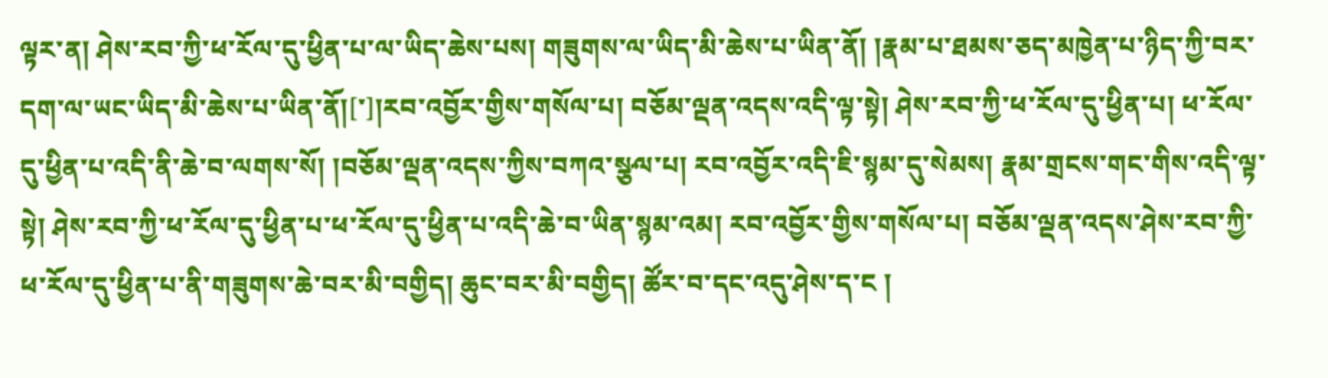ལྟར་ན། ཤེས་རབ་ཀྱི་ཕ་རོལ་དུ་ཕྱིན་པ་ལ་ཡིད་ཆེས་པས། གཟུགས་ལ་ཡིད་མི་ཆེས་པ་ཡིན་ནོ། །རྣམ་པ་ཐམས་ཅད་མཁྱེན་པ་ཉིད་ཀྱི་བར་དག་ལ་ཡང་ཡིད་མི་ཆེས་པ་ཡིན་ནོ།[་]།རབ་འབྱོར་གྱིས་གསོལ་པ། བཅོམ་ལྡན་འདས་འདི་ལྟ་སྟེ། ཤེས་རབ་ཀྱི་ཕ་རོལ་དུ་ཕྱིན་པ། ཕ་རོལ་དུ་ཕྱིན་པ་འདི་ནི་ཆེ་བ་ལགས་སོ། །བཅོམ་ལྡན་འདས་ཀྱིས་བཀའ་སྩལ་པ། རབ་འབྱོར་འདི་ཇི་སྙམ་དུ་སེམས། རྣམ་གྲངས་གང་གིས་འདི་ལྟ་སྟེ། ཤེས་རབ་ཀྱི་ཕ་རོལ་དུ་ཕྱིན་པ་ཕ་རོལ་དུ་ཕྱིན་པ་འདི་ཆེ་བ་ཡིན་སྙམ་འམ། རབ་འབྱོར་གྱིས་གསོལ་པ། བཅོམ་ལྡན་འདས་ཤེས་རབ་ཀྱི་ཕ་རོལ་དུ་ཕྱིན་པ་ནི་གཟུགས་ཆེ་བར་མི་བགྱིད། ཆུང་བར་མི་བགྱིད། ཚོར་བ་དང་འདུ་ཤེས་ད་ང །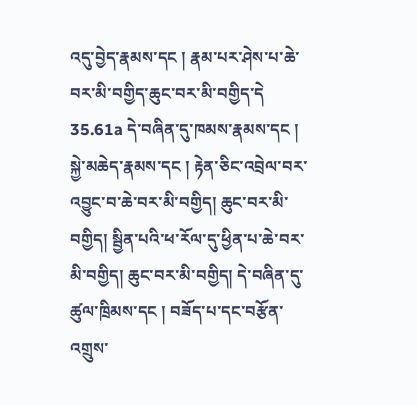འདུ་བྱེད་རྣམས་དང ། རྣམ་པར་ཤེས་པ་ཆེ་བར་མི་བགྱིད་ཆུང་བར་མི་བགྱིད་དེ 35.61a དེ་བཞིན་དུ་ཁམས་རྣམས་དང ། སྐྱེ་མཆེད་རྣམས་དང ། རྟེན་ཅིང་འབྲེལ་བར་འབྱུང་བ་ཆེ་བར་མི་བགྱིད། ཆུང་བར་མི་བགྱིད། སྦྱིན་པའི་ཕ་རོལ་དུ་ཕྱིན་པ་ཆེ་བར་མི་བགྱིད། ཆུང་བར་མི་བགྱིད། དེ་བཞིན་དུ་ཚུལ་ཁྲིམས་དང ། བཟོད་པ་དང་བརྩོན་འགྲུས་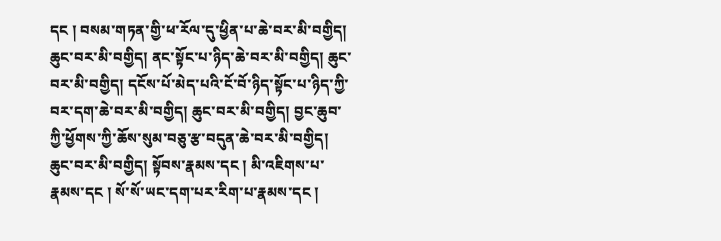དང ། བསམ་གཏན་གྱི་ཕ་རོལ་དུ་ཕྱིན་པ་ཆེ་བར་མི་བགྱིད། ཆུང་བར་མི་བགྱིད། ནང་སྟོང་པ་ཉིད་ཆེ་བར་མི་བགྱིད། ཆུང་བར་མི་བགྱིད། དངོས་པོ་མེད་པའི་ངོ་བོ་ཉིད་སྟོང་པ་ཉིད་ཀྱི་བར་དག་ཆེ་བར་མི་བགྱིད། ཆུང་བར་མི་བགྱིད། བྱང་ཆུབ་ཀྱི་ཕྱོགས་ཀྱི་ཆོས་སུམ་བཅུ་རྩ་བདུན་ཆེ་བར་མི་བགྱིད། ཆུང་བར་མི་བགྱིད། སྟོབས་རྣམས་དང ། མི་འཇིགས་པ་རྣམས་དང ། སོ་སོ་ཡང་དག་པར་རིག་པ་རྣམས་དང །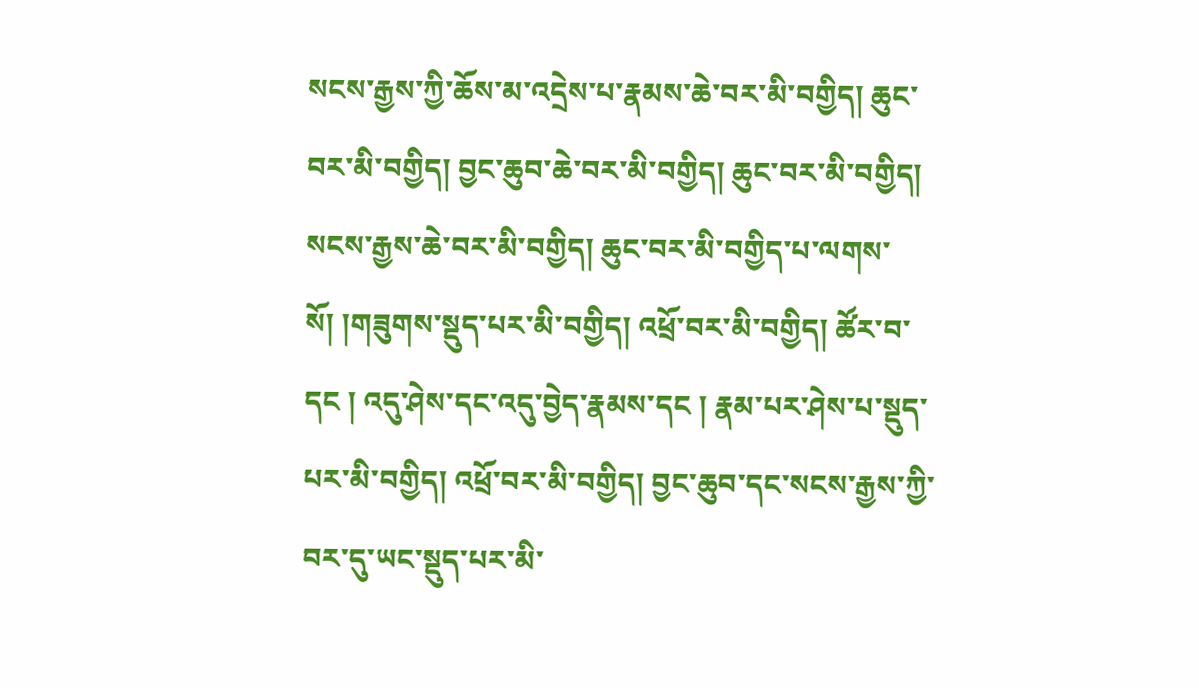སངས་རྒྱས་ཀྱི་ཆོས་མ་འདྲེས་པ་རྣམས་ཆེ་བར་མི་བགྱིད། ཆུང་བར་མི་བགྱིད། བྱང་ཆུབ་ཆེ་བར་མི་བགྱིད། ཆུང་བར་མི་བགྱིད། སངས་རྒྱས་ཆེ་བར་མི་བགྱིད། ཆུང་བར་མི་བགྱིད་པ་ལགས་སོ། །གཟུགས་སྡུད་པར་མི་བགྱིད། འཕྲོ་བར་མི་བགྱིད། ཚོར་བ་དང ། འདུ་ཤེས་དང་འདུ་བྱེད་རྣམས་དང ། རྣམ་པར་ཤེས་པ་སྡུད་པར་མི་བགྱིད། འཕྲོ་བར་མི་བགྱིད། བྱང་ཆུབ་དང་སངས་རྒྱས་ཀྱི་བར་དུ་ཡང་སྡུད་པར་མི་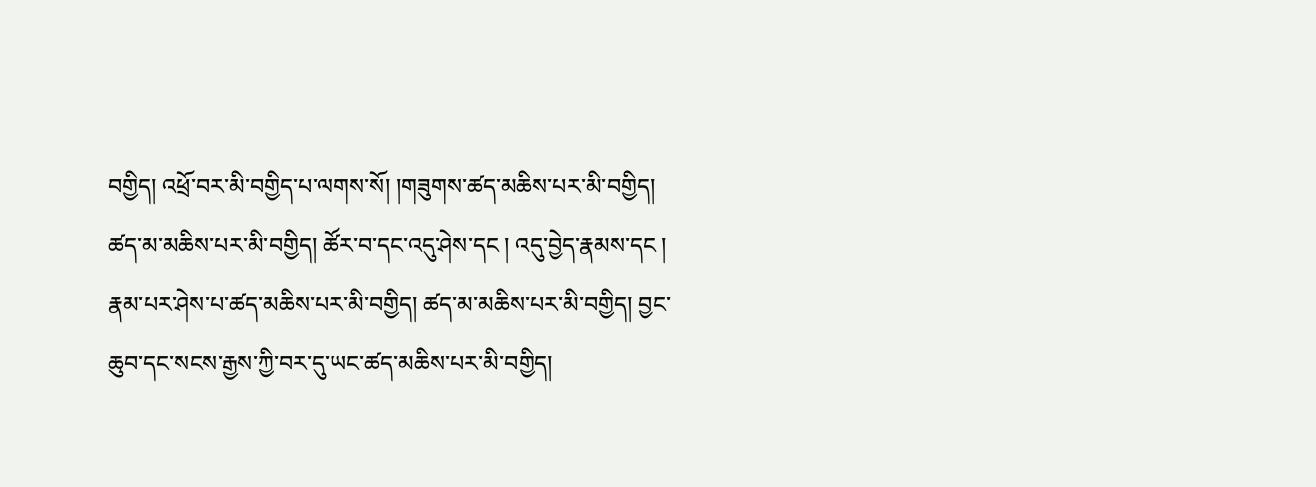བགྱིད། འཕྲོ་བར་མི་བགྱིད་པ་ལགས་སོ། །གཟུགས་ཚད་མཆིས་པར་མི་བགྱིད། ཚད་མ་མཆིས་པར་མི་བགྱིད། ཚོར་བ་དང་འདུ་ཤེས་དང ། འདུ་བྱེད་རྣམས་དང ། རྣམ་པར་ཤེས་པ་ཚད་མཆིས་པར་མི་བགྱིད། ཚད་མ་མཆིས་པར་མི་བགྱིད། བྱང་ཆུབ་དང་སངས་རྒྱས་ཀྱི་བར་དུ་ཡང་ཚད་མཆིས་པར་མི་བགྱིད།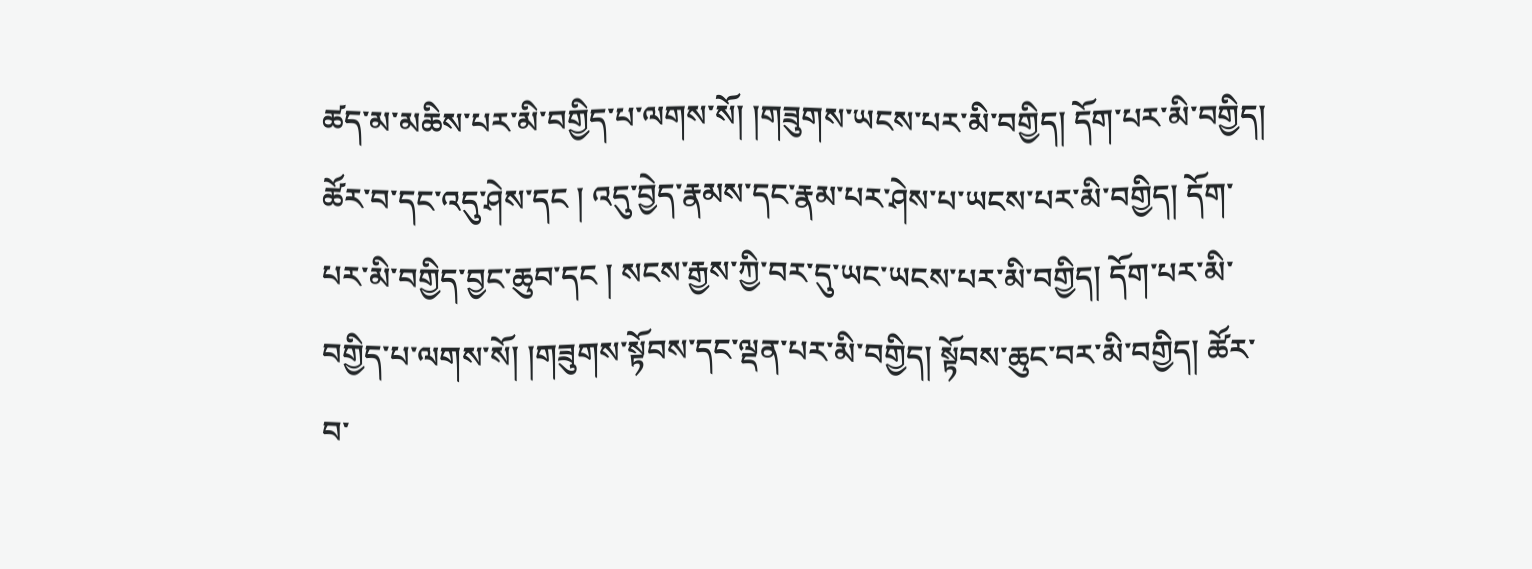ཚད་མ་མཆིས་པར་མི་བགྱིད་པ་ལགས་སོ། །གཟུགས་ཡངས་པར་མི་བགྱིད། དོག་པར་མི་བགྱིད། ཚོར་བ་དང་འདུ་ཤེས་དང ། འདུ་བྱེད་རྣམས་དང་རྣམ་པར་ཤེས་པ་ཡངས་པར་མི་བགྱིད། དོག་པར་མི་བགྱིད་བྱང་ཆུབ་དང ། སངས་རྒྱས་ཀྱི་བར་དུ་ཡང་ཡངས་པར་མི་བགྱིད། དོག་པར་མི་བགྱིད་པ་ལགས་སོ། །གཟུགས་སྟོབས་དང་ལྡན་པར་མི་བགྱིད། སྟོབས་ཆུང་བར་མི་བགྱིད། ཚོར་བ་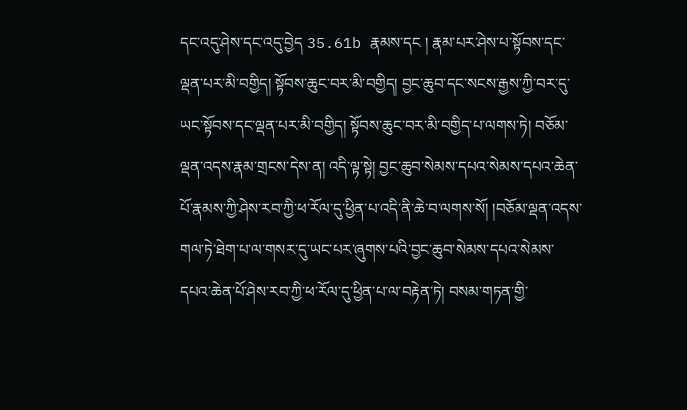དང་འདུ་ཤེས་དང་འདུ་བྱེད 35.61b རྣམས་དང ། རྣམ་པར་ཤེས་པ་སྟོབས་དང་ལྡན་པར་མི་བགྱིད། སྟོབས་ཆུང་བར་མི་བགྱིད། བྱང་ཆུབ་དང་སངས་རྒྱས་ཀྱི་བར་དུ་ཡང་སྟོབས་དང་ལྡན་པར་མི་བགྱིད། སྟོབས་ཆུང་བར་མི་བགྱིད་པ་ལགས་ཏེ། བཅོམ་ལྡན་འདས་རྣམ་གྲངས་དེས་ན། འདི་ལྟ་སྟེ། བྱང་ཆུབ་སེམས་དཔའ་སེམས་དཔའ་ཆེན་པོ་རྣམས་ཀྱི་ཤེས་རབ་ཀྱི་ཕ་རོལ་དུ་ཕྱིན་པ་འདི་ནི་ཆེ་བ་ལགས་སོ། །བཅོམ་ལྡན་འདས་གལ་ཏེ་ཐེག་པ་ལ་གསར་དུ་ཡང་པར་ཞུགས་པའི་བྱང་ཆུབ་སེམས་དཔའ་སེམས་དཔའ་ཆེན་པོ་ཤེས་རབ་ཀྱི་ཕ་རོལ་དུ་ཕྱིན་པ་ལ་བརྟེན་ཏེ། བསམ་གཏན་གྱི་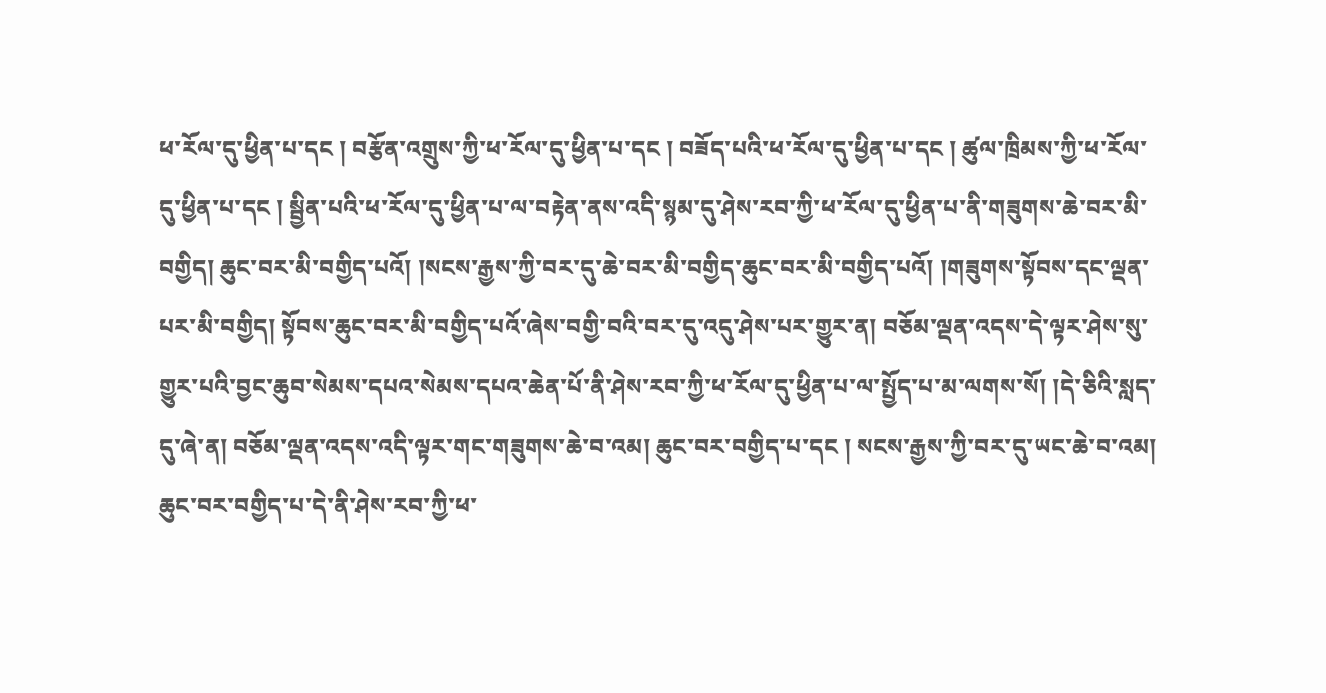ཕ་རོལ་དུ་ཕྱིན་པ་དང ། བརྩོན་འགྲུས་ཀྱི་ཕ་རོལ་དུ་ཕྱིན་པ་དང ། བཟོད་པའི་ཕ་རོལ་དུ་ཕྱིན་པ་དང ། ཚུལ་ཁྲིམས་ཀྱི་ཕ་རོལ་དུ་ཕྱིན་པ་དང ། སྦྱིན་པའི་ཕ་རོལ་དུ་ཕྱིན་པ་ལ་བརྟེན་ནས་འདི་སྙམ་དུ་ཤེས་རབ་ཀྱི་ཕ་རོལ་དུ་ཕྱིན་པ་ནི་གཟུགས་ཆེ་བར་མི་བགྱིད། ཆུང་བར་མི་བགྱིད་པའོ། །སངས་རྒྱས་ཀྱི་བར་དུ་ཆེ་བར་མི་བགྱིད་ཆུང་བར་མི་བགྱིད་པའོ། །གཟུགས་སྟོབས་དང་ལྡན་པར་མི་བགྱིད། སྟོབས་ཆུང་བར་མི་བགྱིད་པའོ་ཞེས་བགྱི་བའི་བར་དུ་འདུ་ཤེས་པར་གྱུར་ན། བཅོམ་ལྡན་འདས་དེ་ལྟར་ཤེས་སུ་གྱུར་པའི་བྱང་ཆུབ་སེམས་དཔའ་སེམས་དཔའ་ཆེན་པོ་ནི་ཤེས་རབ་ཀྱི་ཕ་རོལ་དུ་ཕྱིན་པ་ལ་སྤྱོད་པ་མ་ལགས་སོ། །དེ་ཅིའི་སླད་དུ་ཞེ་ན། བཅོམ་ལྡན་འདས་འདི་ལྟར་གང་གཟུགས་ཆེ་བ་འམ། ཆུང་བར་བགྱིད་པ་དང ། སངས་རྒྱས་ཀྱི་བར་དུ་ཡང་ཆེ་བ་འམ། ཆུང་བར་བགྱིད་པ་དེ་ནི་ཤེས་རབ་ཀྱི་ཕ་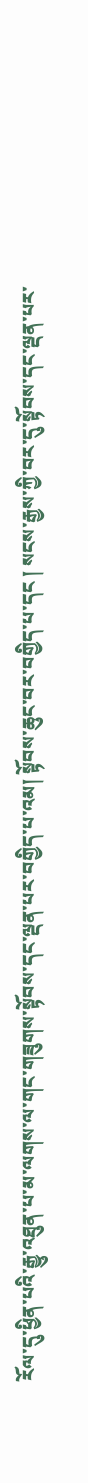རོལ་དུ་ཕྱིན་པའི་རྒྱུ་འཐུན་པ་མ་ལགས་ལ་གང་གཟུགས་སྟོབས་དང་ལྡན་པར་བགྱིད་པ་འམ། སྟོབས་ཆུང་བར་བགྱིད་པ་དང ། སངས་རྒྱས་ཀྱི་བར་དུ་སྟོབས་དང་ལྡན་པར་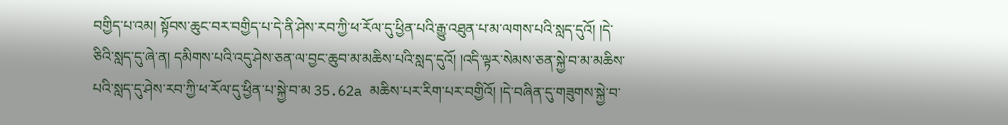བགྱིད་པ་འམ། སྟོབས་ཆུང་བར་བགྱིད་པ་དེ་ནི་ཤེས་རབ་ཀྱི་ཕ་རོལ་དུ་ཕྱིན་པའི་རྒྱུ་འཐུན་པ་མ་ལགས་པའི་སླད་དུའོ། །དེ་ཅིའི་སླད་དུ་ཞེ་ན། དམིགས་པའི་འདུ་ཤེས་ཅན་ལ་བྱང་ཆུབ་མ་མཆིས་པའི་སླད་དུའོ། །འདི་ལྟར་སེམས་ཅན་སྐྱེ་བ་མ་མཆིས་པའི་སླད་དུ་ཤེས་རབ་ཀྱི་ཕ་རོལ་དུ་ཕྱིན་པ་སྐྱེ་བ་མ 35.62a མཆིས་པར་རིག་པར་བགྱིའོ། །དེ་བཞིན་དུ་གཟུགས་སྐྱེ་བ་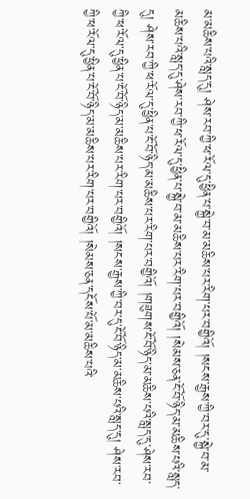མ་མཆིས་པའི་སླད་དུ། ཤེས་རབ་ཀྱི་ཕ་རོལ་དུ་ཕྱིན་པ་སྐྱེ་བ་མ་མཆིས་པར་རིག་པར་བགྱིའོ། །སངས་རྒྱས་ཀྱི་བར་དུ་སྐྱེ་བ་མ་མཆིས་པའི་སླད་དུ་ཤེས་རབ་ཀྱི་ཕ་རོལ་དུ་ཕྱིན་པ་སྐྱེ་བ་མ་མཆིས་པར་རིག་པར་བགྱིའོ། །སེམས་ཅན་ངོ་བོ་ཉིད་མ་མཆིས་པའི་སླད་དུ། ཤེས་རབ་ཀྱི་ཕ་རོལ་དུ་ཕྱིན་པ་ངོ་བོ་ཉིད་མ་མཆིས་པར་རིག་པར་བགྱིའོ། །གཟུགས་ངོ་བོ་ཉིད་མ་མཆིས་པའི་སླད་དུ་ཤེས་རབ་ཀྱི་ཕ་རོལ་དུ་ཕྱིན་པ་ངོ་བོ་ཉིད་མ་མཆིས་པར་རིག་པར་བགྱིའོ། །སངས་རྒྱས་ཀྱི་བར་དུ་ངོ་བོ་ཉིད་མ་མཆིས་པའི་སླད་དུ། ཤེས་རབ་ཀྱི་ཕ་རོལ་དུ་ཕྱིན་པ་ངོ་བོ་ཉིད་མ་མཆིས་པར་རིག་པར་བགྱིའོ། །སེམས་ཅན་དངོས་པོ་མ་མཆིས་པའི་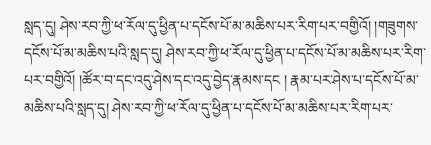སླད་དུ། ཤེས་རབ་ཀྱི་ཕ་རོལ་དུ་ཕྱིན་པ་དངོས་པོ་མ་མཆིས་པར་རིག་པར་བགྱིའོ། །གཟུགས་དངོས་པོ་མ་མཆིས་པའི་སླད་དུ། ཤེས་རབ་ཀྱི་ཕ་རོལ་དུ་ཕྱིན་པ་དངོས་པོ་མ་མཆིས་པར་རིག་པར་བགྱིའོ། །ཚོར་བ་དང་འདུ་ཤེས་དང་འདུ་བྱེད་རྣམས་དང ། རྣམ་པར་ཤེས་པ་དངོས་པོ་མ་མཆིས་པའི་སླད་དུ། ཤེས་རབ་ཀྱི་ཕ་རོལ་དུ་ཕྱིན་པ་དངོས་པོ་མ་མཆིས་པར་རིག་པར་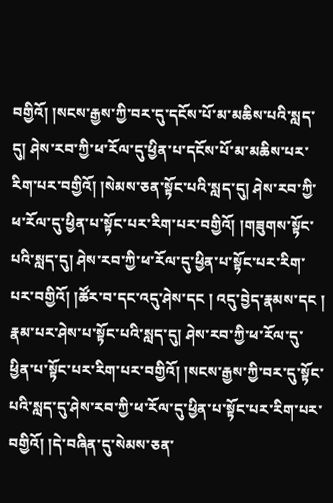བགྱིའོ། །སངས་རྒྱས་ཀྱི་བར་དུ་དངོས་པོ་མ་མཆིས་པའི་སླད་དུ། ཤེས་རབ་ཀྱི་ཕ་རོལ་དུ་ཕྱིན་པ་དངོས་པོ་མ་མཆིས་པར་རིག་པར་བགྱིའོ། །སེམས་ཅན་སྟོང་པའི་སླད་དུ། ཤེས་རབ་ཀྱི་ཕ་རོལ་དུ་ཕྱིན་པ་སྟོང་པར་རིག་པར་བགྱིའོ། །གཟུགས་སྟོང་པའི་སླད་དུ། ཤེས་རབ་ཀྱི་ཕ་རོལ་དུ་ཕྱིན་པ་སྟོང་པར་རིག་པར་བགྱིའོ། །ཚོར་བ་དང་འདུ་ཤེས་དང ། འདུ་བྱེད་རྣམས་དང ། རྣམ་པར་ཤེས་པ་སྟོང་པའི་སླད་དུ། ཤེས་རབ་ཀྱི་ཕ་རོལ་དུ་ཕྱིན་པ་སྟོང་པར་རིག་པར་བགྱིའོ། །སངས་རྒྱས་ཀྱི་བར་དུ་སྟོང་པའི་སླད་དུ་ཤེས་རབ་ཀྱི་ཕ་རོལ་དུ་ཕྱིན་པ་སྟོང་པར་རིག་པར་བགྱིའོ། །དེ་བཞིན་དུ་སེམས་ཅན་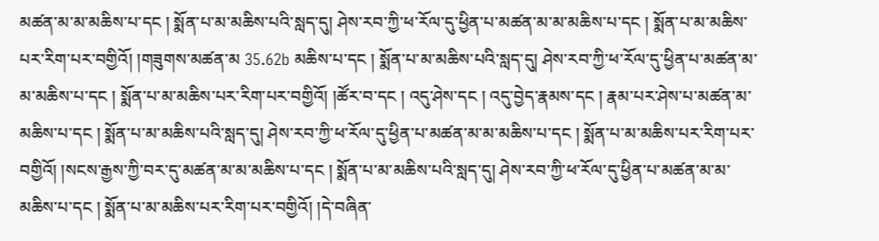མཚན་མ་མ་མཆིས་པ་དང ། སྨོན་པ་མ་མཆིས་པའི་སླད་དུ། ཤེས་རབ་ཀྱི་ཕ་རོལ་དུ་ཕྱིན་པ་མཚན་མ་མ་མཆིས་པ་དང ། སྨོན་པ་མ་མཆིས་པར་རིག་པར་བགྱིའོ། །གཟུགས་མཚན་མ 35.62b མཆིས་པ་དང ། སྨོན་པ་མ་མཆིས་པའི་སླད་དུ། ཤེས་རབ་ཀྱི་ཕ་རོལ་དུ་ཕྱིན་པ་མཚན་མ་མ་མཆིས་པ་དང ། སྨོན་པ་མ་མཆིས་པར་རིག་པར་བགྱིའོ། །ཚོར་བ་དང ། འདུ་ཤེས་དང ། འདུ་བྱེད་རྣམས་དང ། རྣམ་པར་ཤེས་པ་མཚན་མ་མཆིས་པ་དང ། སྨོན་པ་མ་མཆིས་པའི་སླད་དུ། ཤེས་རབ་ཀྱི་ཕ་རོལ་དུ་ཕྱིན་པ་མཚན་མ་མ་མཆིས་པ་དང ། སྨོན་པ་མ་མཆིས་པར་རིག་པར་བགྱིའོ། །སངས་རྒྱས་ཀྱི་བར་དུ་མཚན་མ་མ་མཆིས་པ་དང ། སྨོན་པ་མ་མཆིས་པའི་སླད་དུ། ཤེས་རབ་ཀྱི་ཕ་རོལ་དུ་ཕྱིན་པ་མཚན་མ་མ་མཆིས་པ་དང ། སྨོན་པ་མ་མཆིས་པར་རིག་པར་བགྱིའོ། །དེ་བཞིན་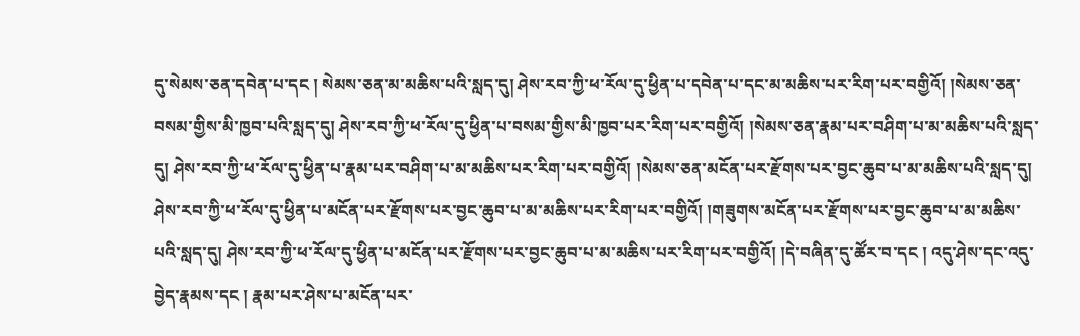དུ་སེམས་ཅན་དབེན་པ་དང ། སེམས་ཅན་མ་མཆིས་པའི་སླད་དུ། ཤེས་རབ་ཀྱི་ཕ་རོལ་དུ་ཕྱིན་པ་དབེན་པ་དང་མ་མཆིས་པར་རིག་པར་བགྱིའོ། །སེམས་ཅན་བསམ་གྱིས་མི་ཁྱབ་པའི་སླད་དུ། ཤེས་རབ་ཀྱི་ཕ་རོལ་དུ་ཕྱིན་པ་བསམ་གྱིས་མི་ཁྱབ་པར་རིག་པར་བགྱིའོ། །སེམས་ཅན་རྣམ་པར་བཤིག་པ་མ་མཆིས་པའི་སླད་དུ། ཤེས་རབ་ཀྱི་ཕ་རོལ་དུ་ཕྱིན་པ་རྣམ་པར་བཤིག་པ་མ་མཆིས་པར་རིག་པར་བགྱིའོ། །སེམས་ཅན་མངོན་པར་རྫོགས་པར་བྱང་ཆུབ་པ་མ་མཆིས་པའི་སླད་དུ། ཤེས་རབ་ཀྱི་ཕ་རོལ་དུ་ཕྱིན་པ་མངོན་པར་རྫོགས་པར་བྱང་ཆུབ་པ་མ་མཆིས་པར་རིག་པར་བགྱིའོ། །གཟུགས་མངོན་པར་རྫོགས་པར་བྱང་ཆུབ་པ་མ་མཆིས་པའི་སླད་དུ། ཤེས་རབ་ཀྱི་ཕ་རོལ་དུ་ཕྱིན་པ་མངོན་པར་རྫོགས་པར་བྱང་ཆུབ་པ་མ་མཆིས་པར་རིག་པར་བགྱིའོ། །དེ་བཞིན་དུ་ཚོར་བ་དང ། འདུ་ཤེས་དང་འདུ་བྱེད་རྣམས་དང ། རྣམ་པར་ཤེས་པ་མངོན་པར་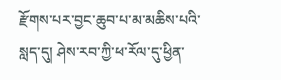རྫོགས་པར་བྱང་ཆུབ་པ་མ་མཆིས་པའི་སླད་དུ། ཤེས་རབ་ཀྱི་ཕ་རོལ་དུ་ཕྱིན་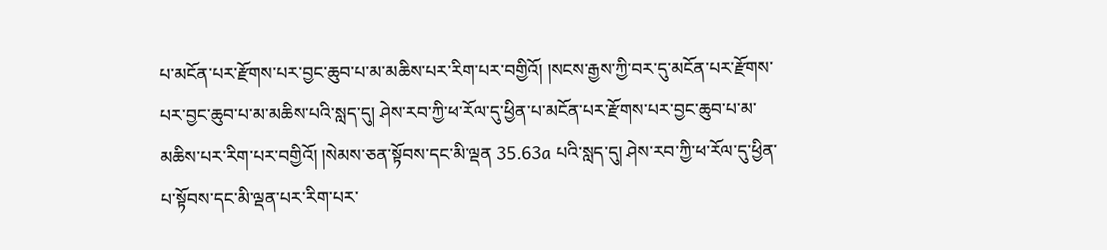པ་མངོན་པར་རྫོགས་པར་བྱང་ཆུབ་པ་མ་མཆིས་པར་རིག་པར་བགྱིའོ། །སངས་རྒྱས་ཀྱི་བར་དུ་མངོན་པར་རྫོགས་པར་བྱང་ཆུབ་པ་མ་མཆིས་པའི་སླད་དུ། ཤེས་རབ་ཀྱི་ཕ་རོལ་དུ་ཕྱིན་པ་མངོན་པར་རྫོགས་པར་བྱང་ཆུབ་པ་མ་མཆིས་པར་རིག་པར་བགྱིའོ། །སེམས་ཅན་སྟོབས་དང་མི་ལྡན 35.63a པའི་སླད་དུ། ཤེས་རབ་ཀྱི་ཕ་རོལ་དུ་ཕྱིན་པ་སྟོབས་དང་མི་ལྡན་པར་རིག་པར་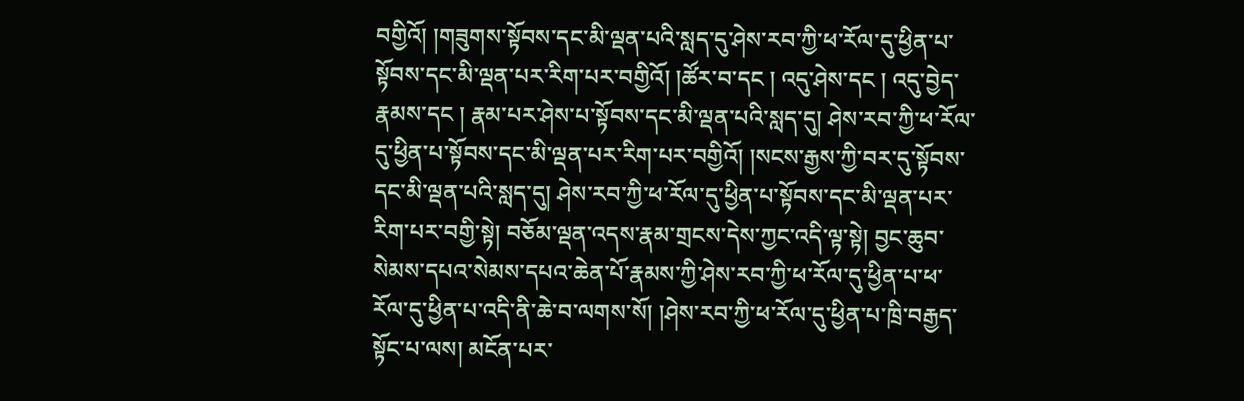བགྱིའོ། །གཟུགས་སྟོབས་དང་མི་ལྡན་པའི་སླད་དུ་ཤེས་རབ་ཀྱི་ཕ་རོལ་དུ་ཕྱིན་པ་སྟོབས་དང་མི་ལྡན་པར་རིག་པར་བགྱིའོ། །ཚོར་བ་དང ། འདུ་ཤེས་དང ། འདུ་བྱེད་རྣམས་དང ། རྣམ་པར་ཤེས་པ་སྟོབས་དང་མི་ལྡན་པའི་སླད་དུ། ཤེས་རབ་ཀྱི་ཕ་རོལ་དུ་ཕྱིན་པ་སྟོབས་དང་མི་ལྡན་པར་རིག་པར་བགྱིའོ། །སངས་རྒྱས་ཀྱི་བར་དུ་སྟོབས་དང་མི་ལྡན་པའི་སླད་དུ། ཤེས་རབ་ཀྱི་ཕ་རོལ་དུ་ཕྱིན་པ་སྟོབས་དང་མི་ལྡན་པར་རིག་པར་བགྱི་སྟེ། བཅོམ་ལྡན་འདས་རྣམ་གྲངས་དེས་ཀྱང་འདི་ལྟ་སྟེ། བྱང་ཆུབ་སེམས་དཔའ་སེམས་དཔའ་ཆེན་པོ་རྣམས་ཀྱི་ཤེས་རབ་ཀྱི་ཕ་རོལ་དུ་ཕྱིན་པ་ཕ་རོལ་དུ་ཕྱིན་པ་འདི་ནི་ཆེ་བ་ལགས་སོ། །ཤེས་རབ་ཀྱི་ཕ་རོལ་དུ་ཕྱིན་པ་ཁྲི་བརྒྱད་སྟོང་པ་ལས། མངོན་པར་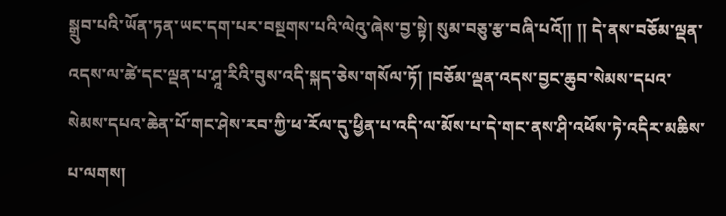སྒྲུབ་པའི་ཡོན་ཏན་ཡང་དག་པར་བསྔགས་པའི་ལེའུ་ཞེས་བྱ་སྟེ། སུམ་བཅུ་རྩ་བཞི་པའོ།། །། དེ་ནས་བཅོམ་ལྡན་འདས་ལ་ཚེ་དང་ལྡན་པ་ཤཱ་རིའི་བུས་འདི་སྐད་ཅེས་གསོལ་ཏོ། །བཅོམ་ལྡན་འདས་བྱང་ཆུབ་སེམས་དཔའ་སེམས་དཔའ་ཆེན་པོ་གང་ཤེས་རབ་ཀྱི་ཕ་རོལ་དུ་ཕྱིན་པ་འདི་ལ་མོས་པ་དེ་གང་ནས་ཤི་འཕོས་ཏེ་འདིར་མཆིས་པ་ལགས།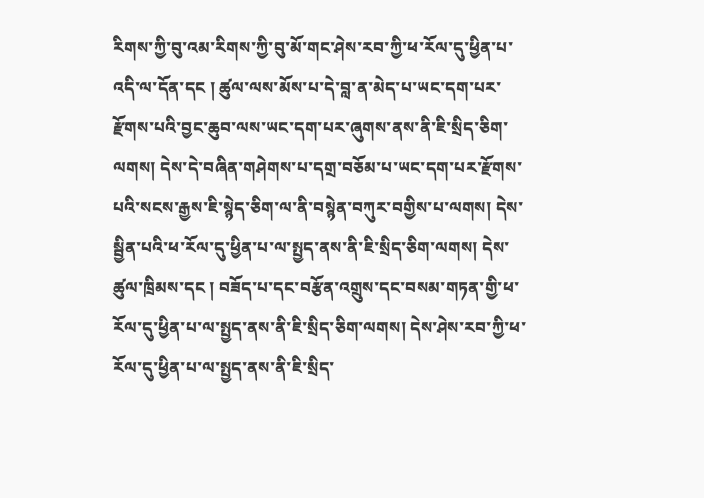རིགས་ཀྱི་བུ་འམ་རིགས་ཀྱི་བུ་མོ་གང་ཤེས་རབ་ཀྱི་ཕ་རོལ་དུ་ཕྱིན་པ་འདི་ལ་དོན་དང ། ཚུལ་ལས་མོས་པ་དེ་བླ་ན་མེད་པ་ཡང་དག་པར་རྫོགས་པའི་བྱང་ཆུབ་ལས་ཡང་དག་པར་ཞུགས་ནས་ནི་ཇི་སྲིད་ཅིག་ལགས། དེས་དེ་བཞིན་གཤེགས་པ་དགྲ་བཅོམ་པ་ཡང་དག་པར་རྫོགས་པའི་སངས་རྒྱས་ཇི་སྙེད་ཅིག་ལ་ནི་བསྙེན་བཀུར་བགྱིས་པ་ལགས། དེས་སྦྱིན་པའི་ཕ་རོལ་དུ་ཕྱིན་པ་ལ་སྤྱད་ནས་ནི་ཇི་སྲིད་ཅིག་ལགས། དེས་ཚུལ་ཁྲིམས་དང ། བཟོད་པ་དང་བརྩོན་འགྲུས་དང་བསམ་གཏན་གྱི་ཕ་རོལ་དུ་ཕྱིན་པ་ལ་སྤྱད་ནས་ནི་ཇི་སྲིད་ཅིག་ལགས། དེས་ཤེས་རབ་ཀྱི་ཕ་རོལ་དུ་ཕྱིན་པ་ལ་སྤྱད་ནས་ནི་ཇི་སྲིད་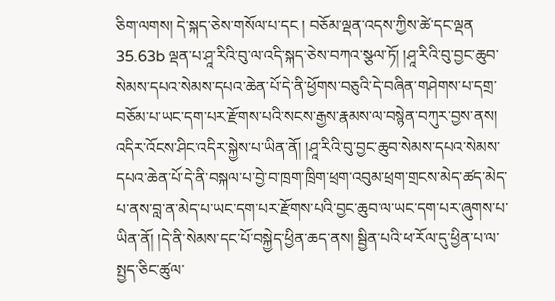ཅིག་ལགས། དེ་སྐད་ཅེས་གསོལ་པ་དང ། བཅོམ་ལྡན་འདས་ཀྱིས་ཚེ་དང་ལྡན 35.63b ལྡན་པ་ཤཱ་རིའི་བུ་ལ་འདི་སྐད་ཅེས་བཀའ་སྩལ་ཏོ། །ཤཱ་རིའི་བུ་བྱང་ཆུབ་སེམས་དཔའ་སེམས་དཔའ་ཆེན་པོ་དེ་ནི་ཕྱོགས་བཅུའི་དེ་བཞིན་གཤེགས་པ་དགྲ་བཅོམ་པ་ཡང་དག་པར་རྫོགས་པའི་སངས་རྒྱས་རྣམས་ལ་བསྙེན་བཀུར་བྱས་ནས། འདིར་འོངས་ཤིང་འདིར་སྐྱེས་པ་ཡིན་ནོ། །ཤཱ་རིའི་བུ་བྱང་ཆུབ་སེམས་དཔའ་སེམས་དཔའ་ཆེན་པོ་དེ་ནི་བསྐལ་པ་བྱེ་བ་ཁྲག་ཁྲིག་ཕྲག་འབུམ་ཕྲག་གྲངས་མེད་ཚད་མེད་པ་ནས་བླ་ན་མེད་པ་ཡང་དག་པར་རྫོགས་པའི་བྱང་ཆུབ་ལ་ཡང་དག་པར་ཞུགས་པ་ཡིན་ནོ། །དེ་ནི་སེམས་དང་པོ་བསྐྱེད་ཕྱིན་ཆད་ནས། སྦྱིན་པའི་ཕ་རོལ་དུ་ཕྱིན་པ་ལ་སྤྱད་ཅིང་ཚུལ་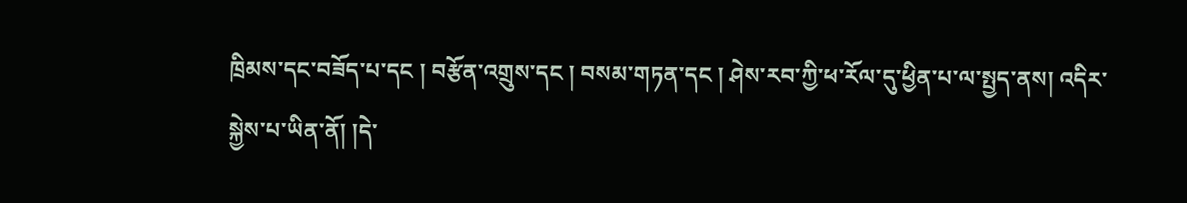ཁྲིམས་དང་བཟོད་པ་དང ། བརྩོན་འགྲུས་དང ། བསམ་གཏན་དང ། ཤེས་རབ་ཀྱི་ཕ་རོལ་དུ་ཕྱིན་པ་ལ་སྤྱད་ནས། འདིར་སྐྱེས་པ་ཡིན་ནོ། །དེ་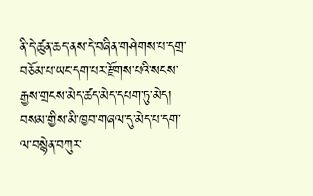ནི་དེ་ཚུན་ཆད་ནས་དེ་བཞིན་གཤེགས་པ་དགྲ་བཅོམ་པ་ཡང་དག་པར་རྫོགས་པའི་སངས་རྒྱས་གྲངས་མེད་ཚད་མེད་དཔག་ཏུ་མེད། བསམ་གྱིས་མི་ཁྱབ་གཞལ་དུ་མེད་པ་དག་ལ་བསྙེན་བཀུར་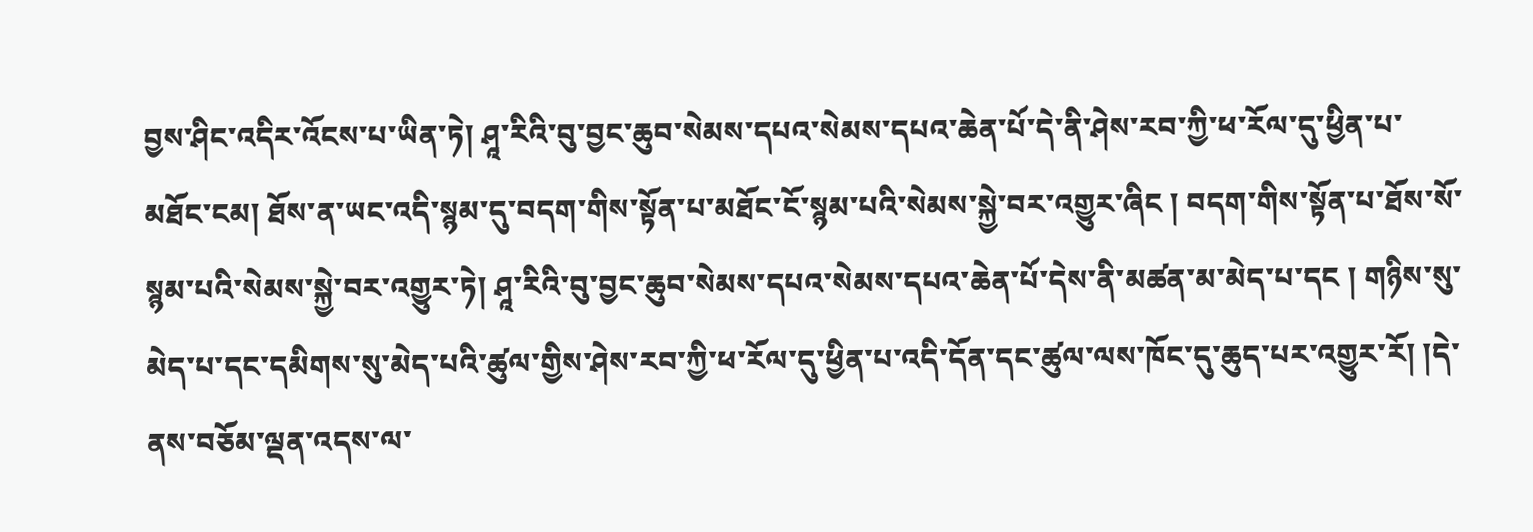བྱས་ཤིང་འདིར་འོངས་པ་ཡིན་ཏེ། ཤཱ་རིའི་བུ་བྱང་ཆུབ་སེམས་དཔའ་སེམས་དཔའ་ཆེན་པོ་དེ་ནི་ཤེས་རབ་ཀྱི་ཕ་རོལ་དུ་ཕྱིན་པ་མཐོང་ངམ། ཐོས་ན་ཡང་འདི་སྙམ་དུ་བདག་གིས་སྟོན་པ་མཐོང་ངོ་སྙམ་པའི་སེམས་སྐྱེ་བར་འགྱུར་ཞིང ། བདག་གིས་སྟོན་པ་ཐོས་སོ་སྙམ་པའི་སེམས་སྐྱེ་བར་འགྱུར་ཏེ། ཤཱ་རིའི་བུ་བྱང་ཆུབ་སེམས་དཔའ་སེམས་དཔའ་ཆེན་པོ་དེས་ནི་མཚན་མ་མེད་པ་དང ། གཉིས་སུ་མེད་པ་དང་དམིགས་སུ་མེད་པའི་ཚུལ་གྱིས་ཤེས་རབ་ཀྱི་ཕ་རོལ་དུ་ཕྱིན་པ་འདི་དོན་དང་ཚུལ་ལས་ཁོང་དུ་ཆུད་པར་འགྱུར་རོ། །དེ་ནས་བཅོམ་ལྡན་འདས་ལ་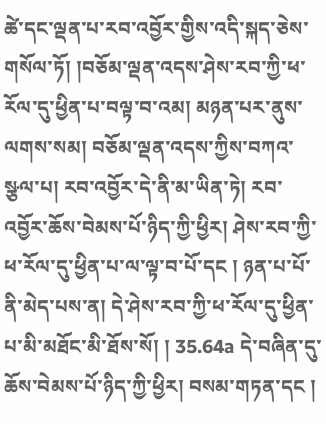ཚེ་དང་ལྡན་པ་རབ་འབྱོར་གྱིས་འདི་སྐད་ཅེས་གསོལ་ཏོ། །བཅོམ་ལྡན་འདས་ཤེས་རབ་ཀྱི་ཕ་རོལ་དུ་ཕྱིན་པ་བལྟ་བ་འམ། མཉན་པར་ནུས་ལགས་སམ། བཅོམ་ལྡན་འདས་ཀྱིས་བཀའ་སྩལ་པ། རབ་འབྱོར་དེ་ནི་མ་ཡིན་ཏེ། རབ་འབྱོར་ཆོས་བེམས་པོ་ཉིད་ཀྱི་ཕྱིར། ཤེས་རབ་ཀྱི་ཕ་རོལ་དུ་ཕྱིན་པ་ལ་ལྟ་བ་པོ་དང ། ཉན་པ་པོ་ནི་མེད་པས་ན། དེ་ཤེས་རབ་ཀྱི་ཕ་རོལ་དུ་ཕྱིན་པ་མི་མཐོང་མི་ཐོས་སོ། ། 35.64a དེ་བཞིན་དུ་ཆོས་བེམས་པོ་ཉིད་ཀྱི་ཕྱིར། བསམ་གཏན་དང །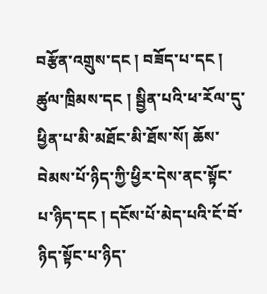བརྩོན་འགྲུས་དང ། བཟོད་པ་དང ། ཚུལ་ཁྲིམས་དང ། སྦྱིན་པའི་ཕ་རོལ་དུ་ཕྱིན་པ་མི་མཐོང་མི་ཐོས་སོ། ཆོས་བེམས་པོ་ཉིད་ཀྱི་ཕྱིར་དེས་ནང་སྟོང་པ་ཉིད་དང ། དངོས་པོ་མེད་པའི་ངོ་བོ་ཉིད་སྟོང་པ་ཉིད་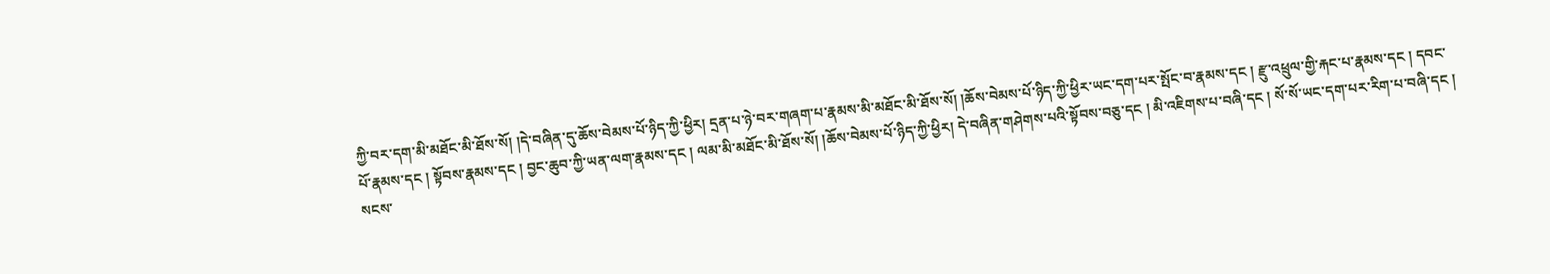ཀྱི་བར་དག་མི་མཐོང་མི་ཐོས་སོ། །དེ་བཞིན་དུ་ཆོས་བེམས་པོ་ཉིད་ཀྱི་ཕྱིར། དྲན་པ་ཉེ་བར་གཞག་པ་རྣམས་མི་མཐོང་མི་ཐོས་སོ། །ཆོས་བེམས་པོ་ཉིད་ཀྱི་ཕྱིར་ཡང་དག་པར་སྤོང་བ་རྣམས་དང ། རྫུ་འཕྲུལ་གྱི་རྐང་པ་རྣམས་དང ། དབང་པོ་རྣམས་དང ། སྟོབས་རྣམས་དང ། བྱང་ཆུབ་ཀྱི་ཡན་ལག་རྣམས་དང ། ལམ་མི་མཐོང་མི་ཐོས་སོ། །ཆོས་བེམས་པོ་ཉིད་ཀྱི་ཕྱིར། དེ་བཞིན་གཤེགས་པའི་སྟོབས་བཅུ་དང ། མི་འཇིགས་པ་བཞི་དང ། སོ་སོ་ཡང་དག་པར་རིག་པ་བཞི་དང ། སངས་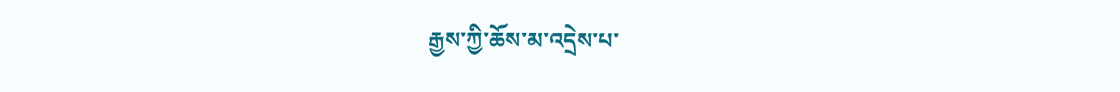རྒྱས་ཀྱི་ཆོས་མ་འདྲེས་པ་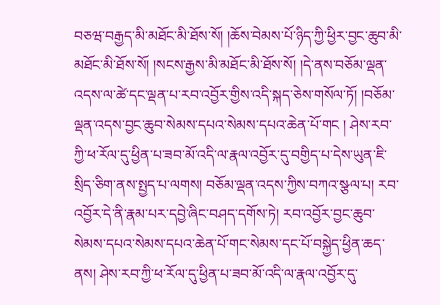བཅཝ་བརྒྱད་མི་མཐོང་མི་ཐོས་སོ། །ཆོས་བེམས་པོ་ཉིད་ཀྱི་ཕྱིར་བྱང་ཆུབ་མི་མཐོང་མི་ཐོས་སོ། །སངས་རྒྱས་མི་མཐོང་མི་ཐོས་སོ། །དེ་ནས་བཅོམ་ལྡན་འདས་ལ་ཚེ་དང་ལྡན་པ་རབ་འབྱོར་གྱིས་འདི་སྐད་ཅེས་གསོལ་ཏོ། །བཅོམ་ལྡན་འདས་བྱང་ཆུབ་སེམས་དཔའ་སེམས་དཔའ་ཆེན་པོ་གང ། ཤེས་རབ་ཀྱི་ཕ་རོལ་དུ་ཕྱིན་པ་ཟབ་མོ་འདི་ལ་རྣལ་འབྱོར་དུ་བགྱིད་པ་དེས་ཡུན་ཇི་སྲིད་ཅིག་ནས་སྤྱད་པ་ལགས། བཅོམ་ལྡན་འདས་ཀྱིས་བཀའ་སྩལ་པ། རབ་འབྱོར་དེ་ནི་རྣམ་པར་དབྱེ་ཞིང་བཤད་དགོས་ཏེ། རབ་འབྱོར་བྱང་ཆུབ་སེམས་དཔའ་སེམས་དཔའ་ཆེན་པོ་གང་སེམས་དང་པོ་བསྐྱེད་ཕྱིན་ཆད་ནས། ཤེས་རབ་ཀྱི་ཕ་རོལ་དུ་ཕྱིན་པ་ཟབ་མོ་འདི་ལ་རྣལ་འབྱོར་དུ་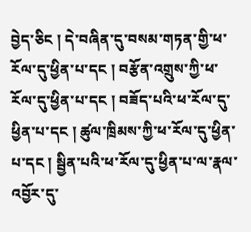བྱེད་ཅིང ། དེ་བཞིན་དུ་བསམ་གཏན་གྱི་ཕ་རོལ་དུ་ཕྱིན་པ་དང ། བརྩོན་འགྲུས་ཀྱི་ཕ་རོལ་དུ་ཕྱིན་པ་དང ། བཟོད་པའི་ཕ་རོལ་དུ་ཕྱིན་པ་དང ། ཚུལ་ཁྲིམས་ཀྱི་ཕ་རོལ་དུ་ཕྱིན་པ་དང ། སྦྱིན་པའི་ཕ་རོལ་དུ་ཕྱིན་པ་ལ་རྣལ་འབྱོར་དུ་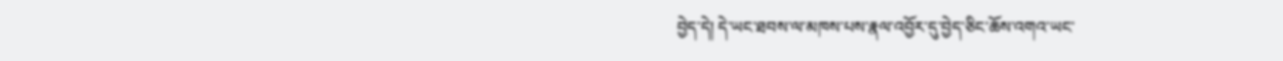བྱེད་དེ། དེ་ཡང་ཐབས་ལ་མཁས་པས་རྣལ་འབྱོར་དུ་བྱེད་ཅིང་ཆོས་འགའ་ཡང་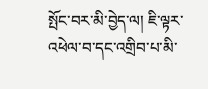སྤོང་བར་མི་བྱེད་ལ། ཇི་ལྟར་འཕེལ་བ་དང་འགྲིབ་པ་མི་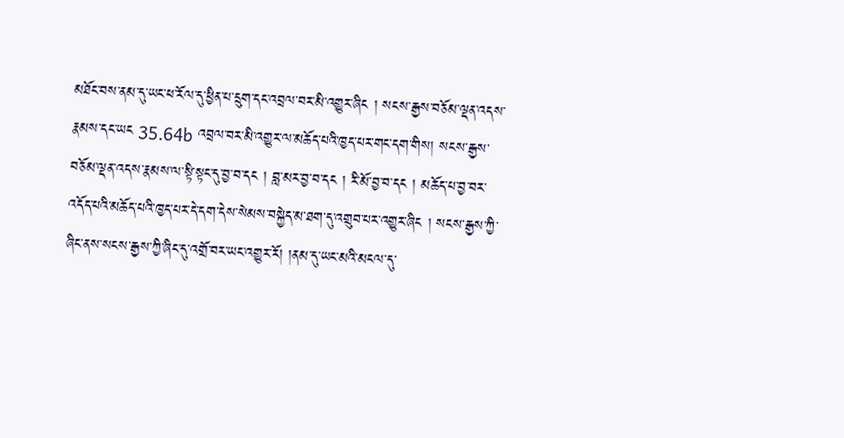མཐོང་བས་ནམ་དུ་ཡང་ཕ་རོལ་དུ་ཕྱིན་པ་དྲུག་དང་འབྲལ་བར་མི་འགྱུར་ཞིང ། སངས་རྒྱས་བཅོམ་ལྡན་འདས་རྣམས་དང་ཡང 35.64b འབྲལ་བར་མི་འགྱུར་ལ་མཆོད་པའི་ཁྱད་པར་གང་དག་གིས། སངས་རྒྱས་བཅོམ་ལྡན་འདས་རྣམས་ལ་སྟི་སྟང་དུ་བྱ་བ་དང ། བླ་མར་བྱ་བ་དང ། རི་མོ་བྱ་བ་དང ། མཆོད་པ་བྱ་བར་འདོད་པའི་མཆོད་པའི་ཁྱད་པར་དེ་དག་དེས་སེམས་བསྐྱེད་མ་ཐག་དུ་འགྲུབ་པར་འགྱུར་ཞིང ། སངས་རྒྱས་ཀྱི་ཞིང་ནས་སངས་རྒྱས་ཀྱི་ཞིང་དུ་འགྲོ་བར་ཡང་འགྱུར་རོ། །ནམ་དུ་ཡང་མའི་མངལ་དུ་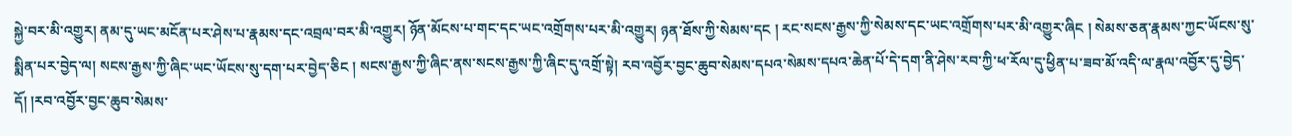སྐྱེ་བར་མི་འགྱུར། ནམ་དུ་ཡང་མངོན་པར་ཤེས་པ་རྣམས་དང་འབྲལ་བར་མི་འགྱུར། ཉོན་མོངས་པ་གང་དང་ཡང་འགྲོགས་པར་མི་འགྱུར། ཉན་ཐོས་ཀྱི་སེམས་དང ། རང་སངས་རྒྱས་ཀྱི་སེམས་དང་ཡང་འགྲོགས་པར་མི་འགྱུར་ཞིང ། སེམས་ཅན་རྣམས་ཀྱང་ཡོངས་སུ་སྨིན་པར་བྱེད་ལ། སངས་རྒྱས་ཀྱི་ཞིང་ཡང་ཡོངས་སུ་དག་པར་བྱེད་ཅིང ། སངས་རྒྱས་ཀྱི་ཞིང་ནས་སངས་རྒྱས་ཀྱི་ཞིང་དུ་འགྲོ་སྟེ། རབ་འབྱོར་བྱང་ཆུབ་སེམས་དཔའ་སེམས་དཔའ་ཆེན་པོ་དེ་དག་ནི་ཤེས་རབ་ཀྱི་ཕ་རོལ་དུ་ཕྱིན་པ་ཟབ་མོ་འདི་ལ་རྣལ་འབྱོར་དུ་བྱེད་དོ། །རབ་འབྱོར་བྱང་ཆུབ་སེམས་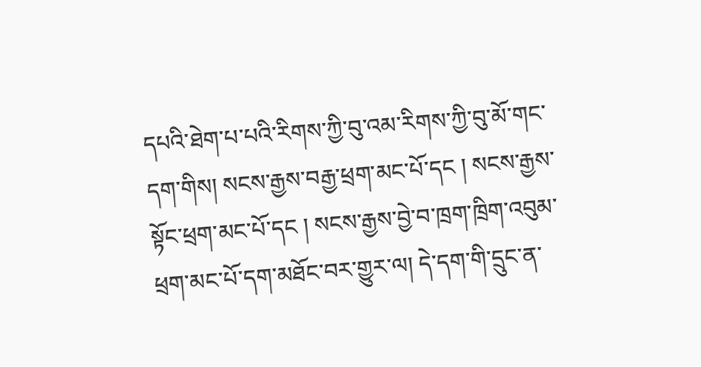དཔའི་ཐེག་པ་པའི་རིགས་ཀྱི་བུ་འམ་རིགས་ཀྱི་བུ་མོ་གང་དག་གིས། སངས་རྒྱས་བརྒྱ་ཕྲག་མང་པོ་དང ། སངས་རྒྱས་སྟོང་ཕྲག་མང་པོ་དང ། སངས་རྒྱས་བྱེ་བ་ཁྲག་ཁྲིག་འབུམ་ཕྲག་མང་པོ་དག་མཐོང་བར་གྱུར་ལ། དེ་དག་གི་དྲུང་ན་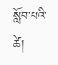སློབ་པའི་ཚེ།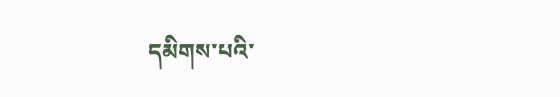དམིགས་པའི་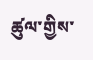ཚུལ་གྱིས་